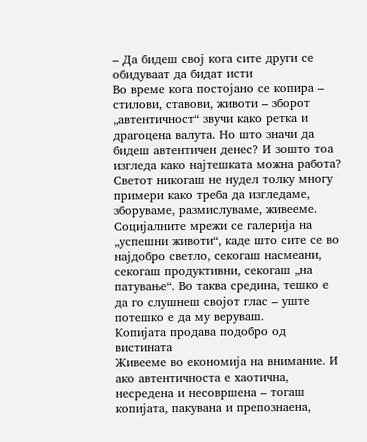– Да бидеш свој кога сите други се обидуваат да бидат исти
Во време кога постојано се копира – стилови, ставови, животи – зборот „автентичност“ звучи како ретка и драгоцена валута. Но што значи да бидеш автентичен денес? И зошто тоа изгледа како најтешката можна работа?
Светот никогаш не нудел толку многу примери како треба да изгледаме, зборуваме, размислуваме, живееме. Социјалните мрежи се галерија на „успешни животи“, каде што сите се во најдобро светло, секогаш насмеани, секогаш продуктивни, секогаш „на патување“. Во таква средина, тешко е да го слушнеш својот глас – уште потешко е да му веруваш.
Копијата продава подобро од вистината
Живееме во економија на внимание. И ако автентичноста е хаотична, несредена и несовршена – тогаш копијата, пакувана и препознаена,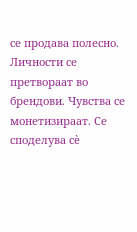се продава полесно. Личности се претвораат во брендови. Чувства се монетизираат. Се споделува сè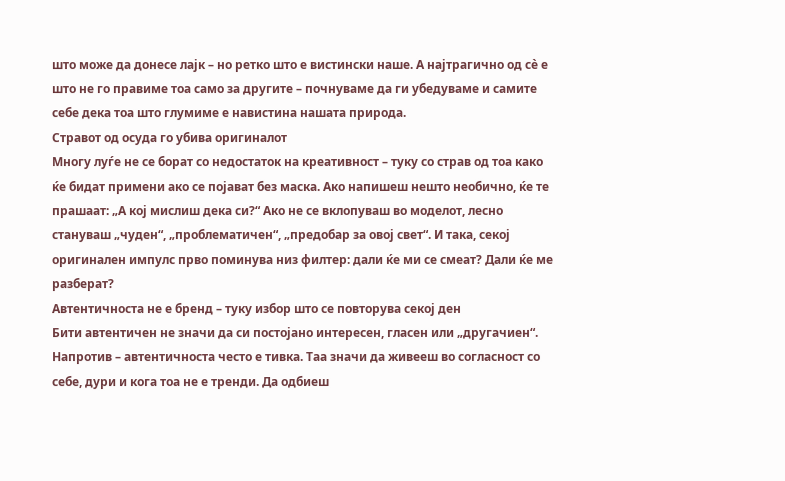што може да донесе лајк – но ретко што е вистински наше. А најтрагично од сè е што не го правиме тоа само за другите – почнуваме да ги убедуваме и самите себе дека тоа што глумиме е навистина нашата природа.
Стравот од осуда го убива оригиналот
Многу луѓе не се борат со недостаток на креативност – туку со страв од тоа како ќе бидат примени ако се појават без маска. Ако напишеш нешто необично, ќе те прашаат: „А кој мислиш дека си?“ Ако не се вклопуваш во моделот, лесно стануваш „чуден“, „проблематичен“, „предобар за овој свет“. И така, секој оригинален импулс прво поминува низ филтер: дали ќе ми се смеат? Дали ќе ме разберат?
Автентичноста не е бренд – туку избор што се повторува секој ден
Бити автентичен не значи да си постојано интересен, гласен или „другачиен“. Напротив – автентичноста често е тивка. Таа значи да живееш во согласност со себе, дури и кога тоа не е тренди. Да одбиеш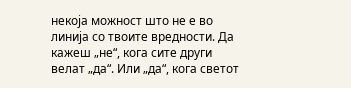некоја можност што не е во линија со твоите вредности. Да кажеш „не“, кога сите други велат „да“. Или „да“, кога светот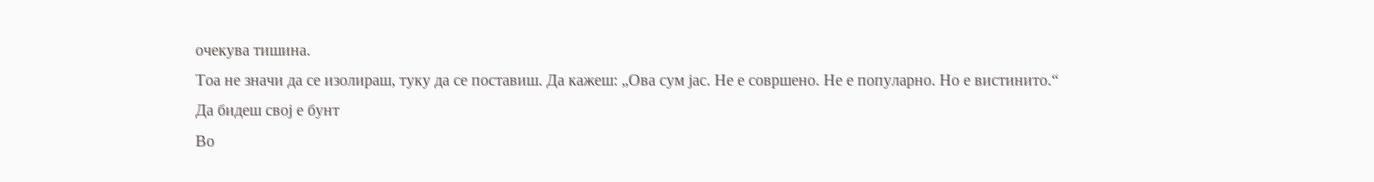очекува тишина.
Тоа не значи да се изолираш, туку да се поставиш. Да кажеш: „Ова сум јас. Не е совршено. Не е популарно. Но е вистинито.“
Да бидеш свој е бунт
Во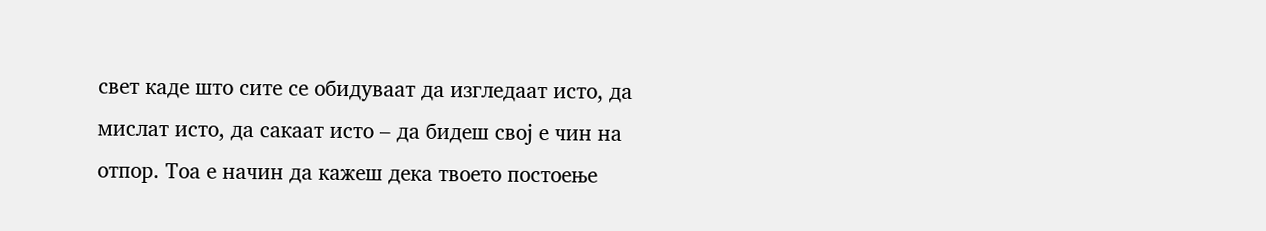свет каде што сите се обидуваат да изгледаат исто, да мислат исто, да сакаат исто – да бидеш свој е чин на отпор. Тоа е начин да кажеш дека твоето постоење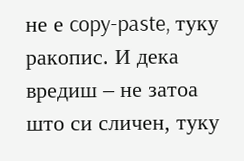не е copy-paste, туку ракопис. И дека вредиш – не затоа што си сличен, туку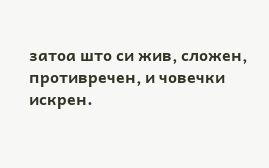затоа што си жив, сложен, противречен, и човечки искрен.